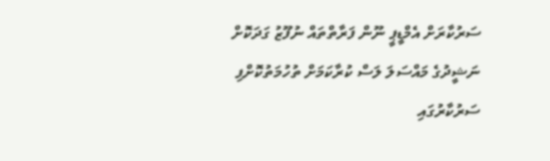ސަރުކާރަށް އެމްޑީޕީ ނޫން ފަރާތްތައް ނުފޫޒު ގަދަކޮށް ނަޝީދުގެ މައްސަލަ ލަސް ކުރާކަމަށް ތުހުމަތުކޮށްފި
ސަރުކާރުގައި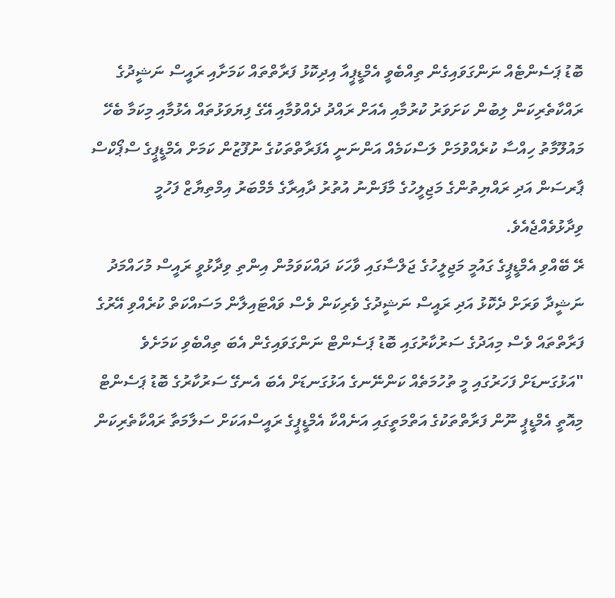ބޮޑު ޕަސެންޓެއް ނަންގަވައިގެން ތިއްބެވީ އެމްޑީޕީއާ އިދިކޮޅު ފަރާތްތައް ކަމަށާއި ރައީސް ނަޝީދުގެ ރައްކާތެރިކަން ލިބުން ކަށަވަރު ކުރުމާއި އެއަށް ރައްދު ދެއްވުމާއި އޭގެ ފިޔަވަޅުތައް އެޅުމާއި މިކަމާ ބެހޭ މައުލޫމާތު ހިއްސާ ކުރެއްވުމަށް ލަސްކަމެއް އަންނަނީ އެފަރާތްތަކުގެ ނުފޫޒުން ކަމަށް އެމްޑީޕީގެ ސްޕޯކްސް ޕާރސަން އަދި ރައްޔިތުންގެ މަޖިލީހުގެ މާފަންނު އުތުރު ދާއިރާގެ މެމްބަރު އިމްތިޔާޒް ފަހުމީ ވިދާޅުވެއްޖެއެވެ.
ރޭ ބޭއްވި އެމްޑީޕީގެ ގައުމީ މަޖިލީހުގެ ޖަލްސާގައި ވާހަކަ ދައްކަވަމުން އިންތި ވިދާޅުވީ ރައީސް މުހައްމަދު ނަޝީދާ ވަރަށް ދެކޮޅު އަދި ރައީސް ނަޝީދުގެ ވެރިކަން ވެސް ވައްޓައިލާން މަސައްކަތް ކުރެއްވި އޭރުގެ ފަރާތްތައް ވެސް މިއަދުގެ ސަރުކާރުގައި ބޮޑު ޕަސެންޓް ނަންގަވައިގެން އެބަ ތިއްބެވި ކަމަށެވެ
"އަޅުގަނޑަށް ފަހަރުގައި މީ ތުހުމަތެއް ކަންނޭނގެ އަޅުގަނޑަށް އެބަ އެނގޭ ސަރުކާރުގެ ބޮޑު ޕަސެންޓް މިއޮތީ އެމްޑީޕީ ނޫން ފަރާތްތަކުގެ އަތްމަތީގައި އަނެއްކާ އެމްޑީޕީގެ ރައީސްއަކަށް ސަލާމަތާ ރައްކާތެރިކަން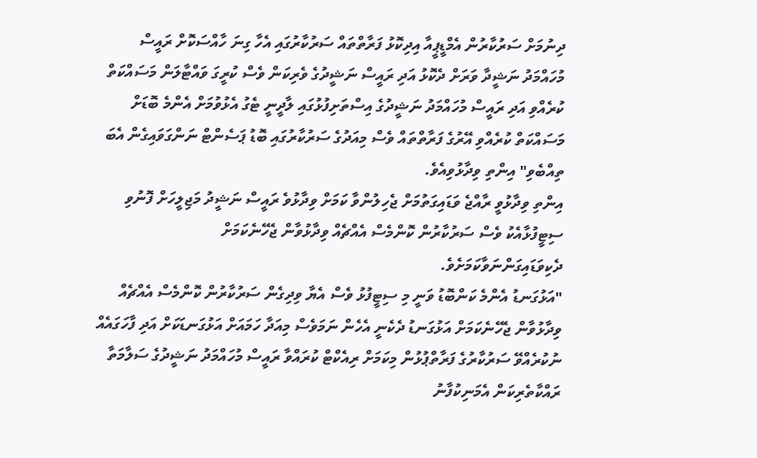ދިނުމަށް ސަރުކާރުން އެމްޑީޕީއާ އިދިކޮޅު ފަރާތްތައް ސަރުކާރުގައި އެހާ ގިނަ ހާއްސަކޮށް ރައީސް މުހައްމަދު ނަޝީދާ ވަރަށް ދެކޮޅު އަދި ރައީސް ނަޝީދުގެ ވެރިކަން ވެސް ކުރީގަ ވައްޓާލަން މަސައްކަތް ކުރެއްވި އަދި ރައީސް މުހައްމަދު ނަޝީދުގެ އިސްތަށިފުޅުގައި ލާދީނީ ޓެގު އެޅުވުމަށް އެންމެ ބޮޑަށް މަސައްކަތް ކުރެއްވި އޭރުގެ ފަރާތްތައް ވެސް މިއަދުގެ ސަރުކާރުގައި ބޮޑު ޕަސެންޓް ނަންގަވައިގެން އެބަ ތިއްބެވި" އިންތި ވިދާޅުވިއެވެ.
އިންތި ވިދާޅުވީ ރާއްޖެ ވަޑައިގަތުމަށް ޖެހިލުންވާ ކަމަށް ވިދާޅުވެ ރައީސް ނަޝީދު މަޖިލީހަށް ފޮނުވި ސިޓީފުޅާއެކު ވެސް ސަރުކާރުން ކޮންމެސް އެއްޗެއް ވިދާޅުވާން ޖެހޭނެކަމަށް ދެކިވަޑައިގަންނަވާކަމަށެވެ.
"އަޅުގަނޑު އެންމެ ކަންބޮޑު ވަނީ މި ސިޓީފުޅު ވެސް އެޔާ ވިދިގެން ސަރުކާރުން ކޮންމެސް އެއްޗެއް ވިދާޅުވާން ޖެހޭނެކަމަށް އަޅުގަނޑު ދެކެނީ އެހެން ނަމަވެސް މިއަދާ ހަމައަށް އަޅުގަނޑަކަށް އަދި ފާހަގައެއް ނުކުރެއްވޭ ސަރުކާރުގެ ފަރާތްޕުޅުން މިކަމަށް ރިއެކްޓް ކުރައްވާ ރައީސް މުހައްމަދު ނަޝީދުގެ ސަލާމަތާ ރައްކާތެރިކަން އެމަނިކުފާނު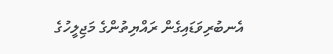އެނބުރިވަޑައިގެން ރައްޔިތުންގެ މަޖިލީހުގެ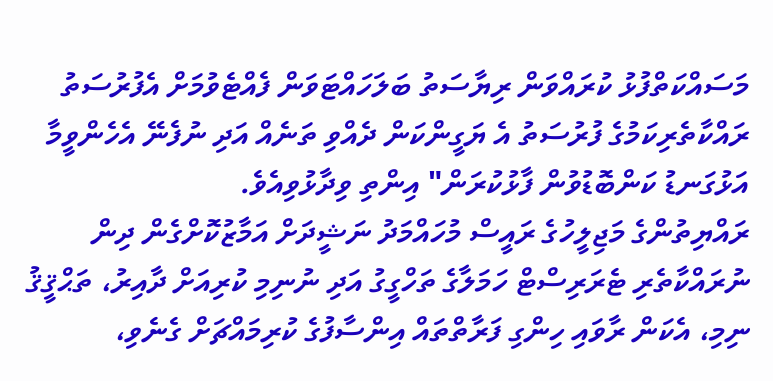މަސައްކަތްފުޅު ކުރައްވަން ރިޔާސަތު ބަލަހައްޓަވަން ފެއްޓެވުމަށް އެފުރުސަތު ރައްކާތެރިކަމުގެ ފުރުސަތު އެ ޔަގީންކަން ދެއްވި ތަނެއް އަދި ނުފެނޭ އެހެންވީމާ އަޅުގަނޑު ކަންބޮޑުވުން ފާޅުކުރަން" އިންތި ވިދާޅުވިއެވެ.
ރައްޔިތުންގެ މަޖިލީހުގެ ރައީސް މުހައްމަދު ނަޝީދަށް އަމާޒުކޮށްގެން ދިން ނުރައްކާތެރި ޓެރަރިސްޓް ހަމަލާގެ ތަހްގީގު އަދި ނުނިމި ކުރިއަށް ދާއިރު، ތަޙްޤީޤު ނިމި، އެކަން ރާވައި ހިންގި ފަރާތްތައް އިންސާފުގެ ކުރިމައްޗަށް ގެނެވި،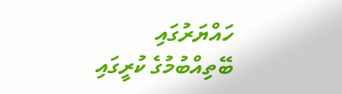ހައްޔަރުގައި ބޭތިއްބުމުގެ ކުރީގައި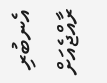އެނބުރި ރާއްޖެއަށް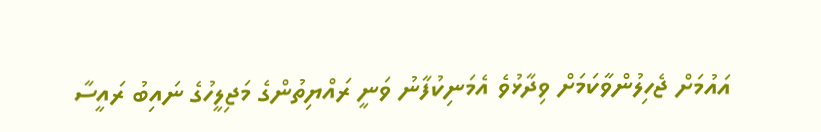އައުމަށް ޖެހިލުންވާކަމަށް ވިދާޅުވެ އެމަނިކުފާނު ވަނީ ރައްޔިތުންގެ މަޖިލީހުގެ ނައިބު ރައީސާ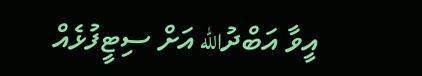އީވާ އަބްދުالله އަށް ސިޓީފުޅެއް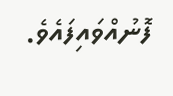ފޮނުއްވައިފައެވެ.